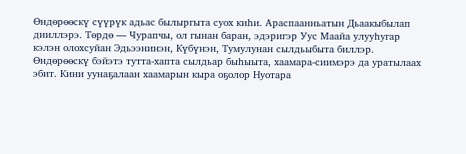Өндөрөөскү сүүрүк адьас былыргыта суох киһи. Араспаанньатын Дьаакыбылап дииллэрэ. Төрдө — Чурапчы, ол гынан баран, эдэригэр Уус Маайа улууһугар кэлэн олохсуйан Эдьээнинэн, Күбүнэн, Тумулунан сылдьыбыта биллэр.
Өндөрөөскү бэйэтэ тутта-хапта сылдьар быһыыта, хаамара-сиимэрэ да уратылаах эбит. Кини уунаҕалаан хаамарын кыра оҕолор Нуотара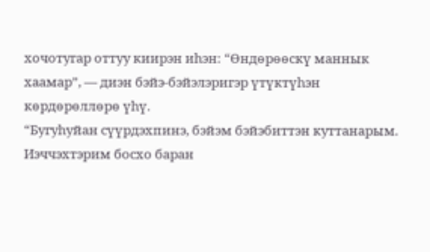хочотугар оттуу киирэн иһэн: “Өндөрөөскү маннык хаамар”, — диэн бэйэ-бэйэлэригэр үтүктүһэн көрдөрөллөрө үһү.
“Бугуһуйан сүүрдэхпинэ, бэйэм бэйэбиттэн куттанарым. Иэччэхтэрим босхо баран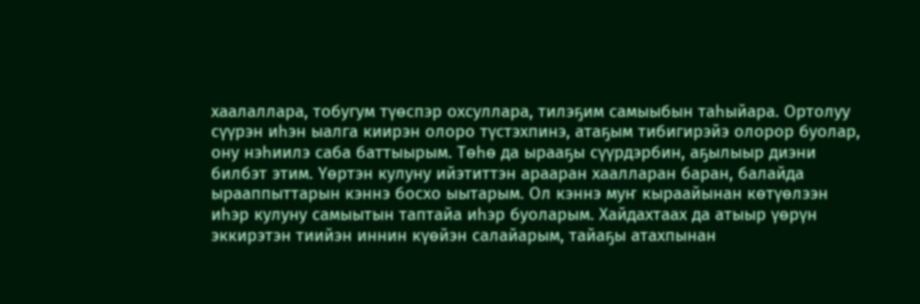хаалаллара, тобугум түөспэр охсуллара, тилэҕим самыыбын таһыйара. Ортолуу сүүрэн иһэн ыалга киирэн олоро түстэхпинэ, атаҕым тибигирэйэ олорор буолар, ону нэһиилэ саба баттыырым. Төһө да ырааҕы сүүрдэрбин, аҕылыыр диэни билбэт этим. Үөртэн кулуну ийэтиттэн арааран хаалларан баран, балайда ырааппыттарын кэннэ босхо ыытарым. Ол кэннэ муҥ кыраайынан көтүөлээн иһэр кулуну самыытын таптайа иһэр буоларым. Хайдахтаах да атыыр үөрүн эккирэтэн тиийэн иннин күөйэн салайарым, тайаҕы атахпынан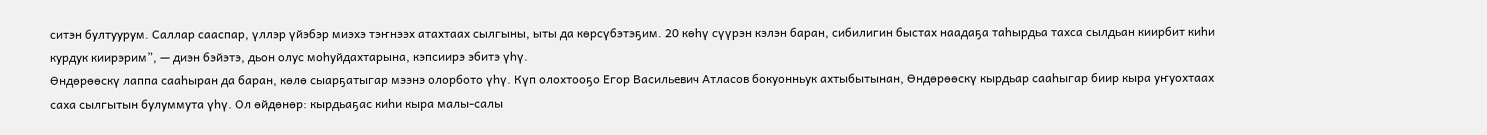ситэн бултуурум. Саллар сааспар, үллэр үйэбэр миэхэ тэҥнээх атахтаах сылгыны, ыты да көрсүбэтэҕим. 20 көһү сүүрэн кэлэн баран, сибилигин быстах наадаҕа таһырдьа тахса сылдьан киирбит киһи курдук киирэрим”, — диэн бэйэтэ, дьон олус моһуйдахтарына, кэпсиирэ эбитэ үһү.
Өндөрөөскү лаппа сааһыран да баран, көлө сыарҕатыгар мээнэ олорбото үһү. Күп олохтооҕо Егор Васильевич Атласов бокуонньук ахтыбытынан, Өндөрөөскү кырдьар сааһыгар биир кыра уҥуохтаах саха сылгытын булуммута үһү. Ол өйдөнөр: кырдьаҕас киһи кыра малы-салы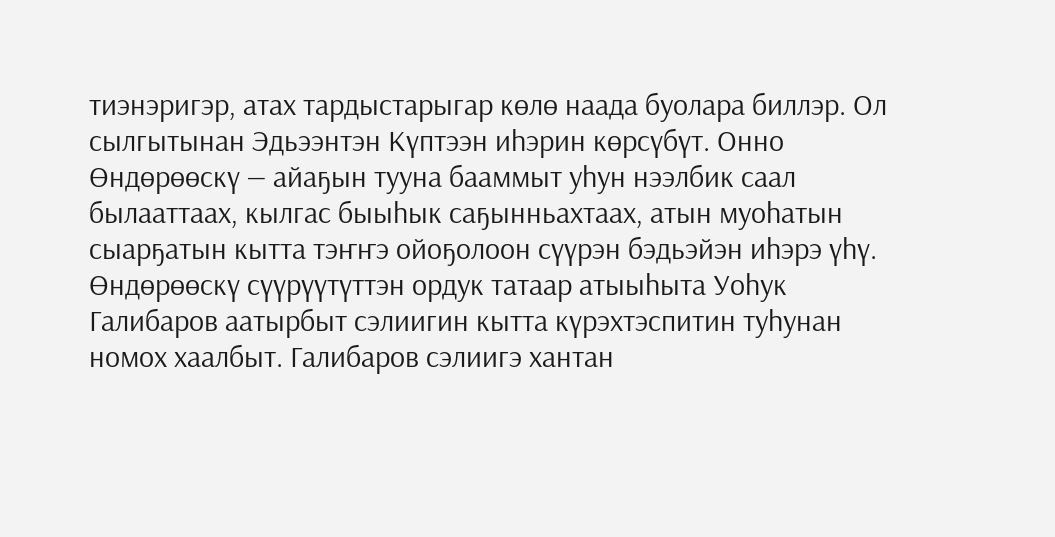тиэнэригэр, атах тардыстарыгар көлө наада буолара биллэр. Ол сылгытынан Эдьээнтэн Күптээн иһэрин көрсүбүт. Онно Өндөрөөскү — айаҕын тууна бааммыт уһун нээлбик саал былааттаах, кылгас быыһык саҕынньахтаах, атын муоһатын сыарҕатын кытта тэҥҥэ ойоҕолоон сүүрэн бэдьэйэн иһэрэ үһү.
Өндөрөөскү сүүрүүтүттэн ордук татаар атыыһыта Уоһук Галибаров аатырбыт сэлиигин кытта күрэхтэспитин туһунан номох хаалбыт. Галибаров сэлиигэ хантан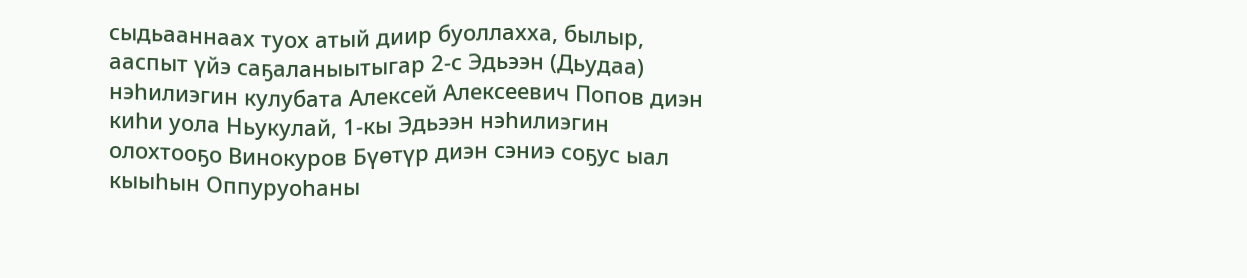сыдьааннаах туох атый диир буоллахха, былыр, ааспыт үйэ саҕаланыытыгар 2-с Эдьээн (Дьудаа) нэһилиэгин кулубата Алексей Алексеевич Попов диэн киһи уола Ньукулай, 1-кы Эдьээн нэһилиэгин олохтооҕо Винокуров Бүөтүр диэн сэниэ соҕус ыал кыыһын Оппуруоһаны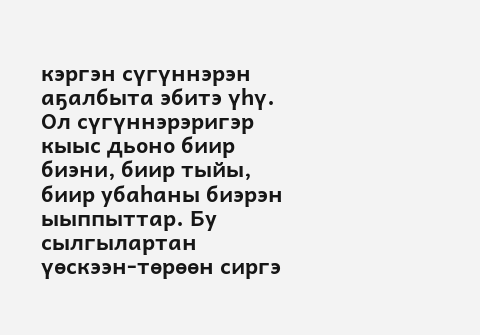кэргэн сүгүннэрэн аҕалбыта эбитэ үһү. Ол сүгүннэрэригэр кыыс дьоно биир биэни, биир тыйы, биир убаһаны биэрэн ыыппыттар. Бу сылгылартан үөскээн-төрөөн сиргэ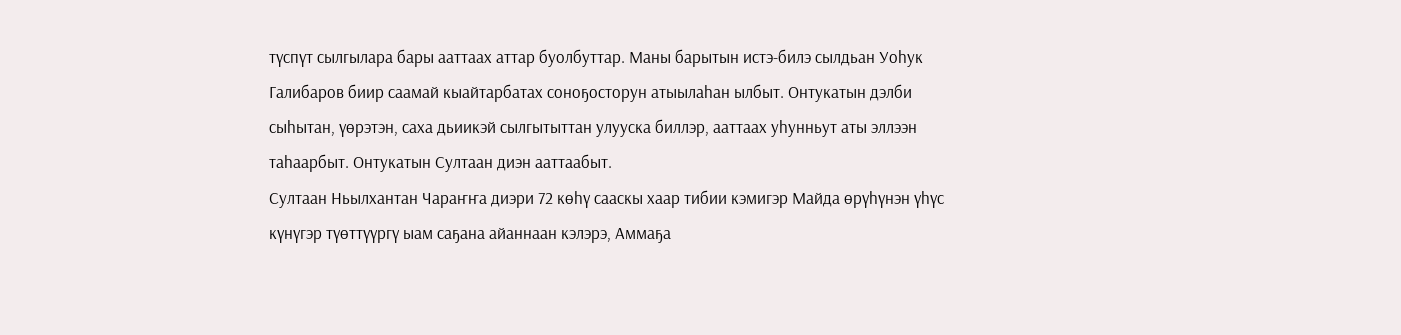түспүт сылгылара бары ааттаах аттар буолбуттар. Маны барытын истэ-билэ сылдьан Уоһук Галибаров биир саамай кыайтарбатах соноҕосторун атыылаһан ылбыт. Онтукатын дэлби сыһытан, үөрэтэн, саха дьиикэй сылгытыттан улууска биллэр, ааттаах уһунньут аты эллээн таһаарбыт. Онтукатын Султаан диэн ааттаабыт.
Султаан Ньылхантан Чараҥҥа диэри 72 көһү сааскы хаар тибии кэмигэр Майда өрүһүнэн үһүс күнүгэр түөттүүргү ыам саҕана айаннаан кэлэрэ, Аммаҕа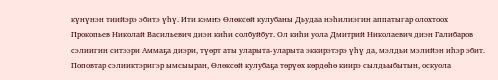күнүнэн тиийэрэ эбитэ үһү. Ити кэмҥэ Өлөксөй кулубаны Дьудаа нэһилиэгин аппатыгар олохтоох Прокопьев Николай Васильевич диэн киһи солбуйбут. Ол киһи уола Дмитрий Николаевич диэн Галибаров сэлиигин ситээри Аммаҕа диэри, түөрт аты уларыта-уларыта эккирэтэрэ үһү да, мэлдьи мэлийэн иһэр эбит. Поповтар сэлииктэригэр ымсыыран, Өлөксөй кулубаҕа төрүөх көрдөһө киирэ сылдьыбытын, оскуола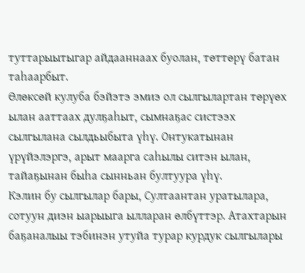туттарыытыгар айдааннаах буолан, төттөрү батан таһаарбыт.
Өлөксөй кулуба бэйэтэ эмиэ ол сылгылартан төрүөх ылан ааттаах дулҕаһыт, сымнаҕас систээх сылгылана сылдьыбыта үһү. Онтукатынан үрүйэлэргэ, арыт маарга саһылы ситэн ылан, тайаҕынан быһа сынньан бултуура үһү.
Кэлин бу сылгылар бары, Султаантан уратылара, сотуун диэн ыарыыга ылларан өлбүттэр. Атахтарын баҕаналыы тэбинэн утуйа турар курдук сылгылары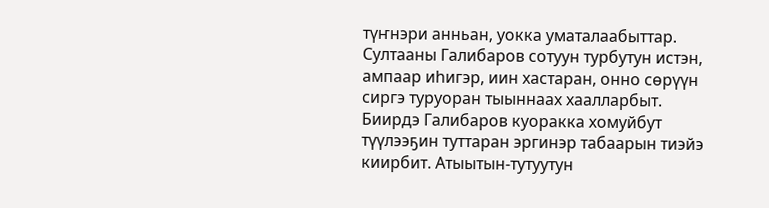түҥнэри анньан, уокка уматалаабыттар. Султааны Галибаров сотуун турбутун истэн, ампаар иһигэр, иин хастаран, онно сөрүүн сиргэ туруоран тыыннаах хаалларбыт.
Биирдэ Галибаров куоракка хомуйбут түүлээҕин туттаран эргинэр табаарын тиэйэ киирбит. Атыытын-тутуутун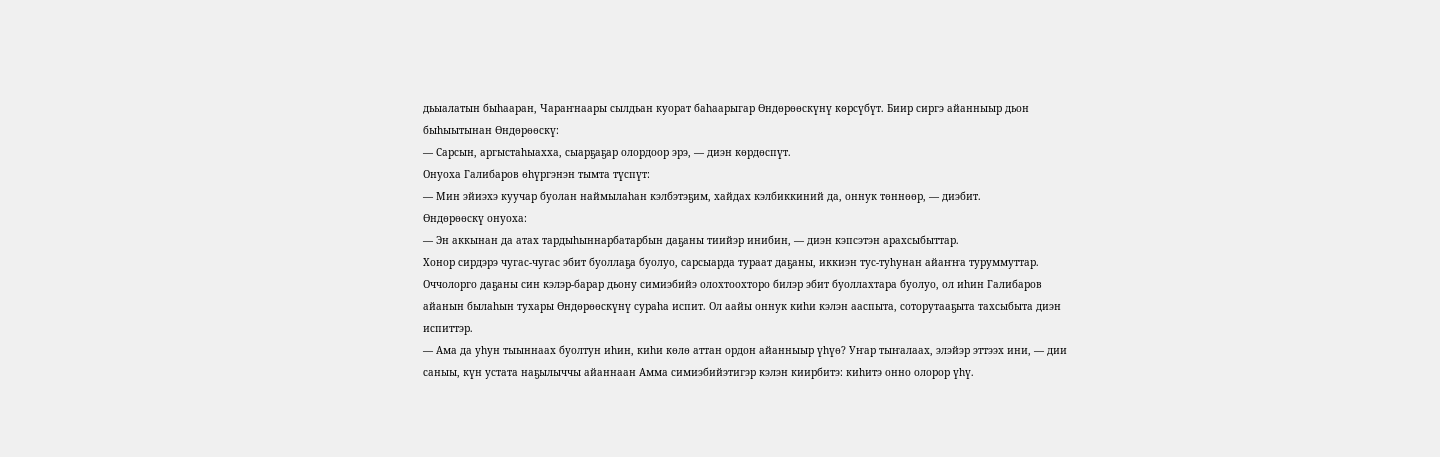дьыалатын быһааран, Чараҥнаары сылдьан куорат баһаарыгар Өндөрөөскүнү көрсүбүт. Биир сиргэ айанныыр дьон быһыытынан Өндөрөөскү:
— Сарсын, аргыстаһыахха, сыарҕаҕар олордоор эрэ, — диэн көрдөспүт.
Онуоха Галибаров өһүргэнэн тымта түспүт:
— Мин эйиэхэ куучар буолан наймылаһан кэлбэтэҕим, хайдах кэлбиккиний да, оннук төннөөр, — диэбит.
Өндөрөөскү онуоха:
— Эн аккынан да атах тардыһыннарбатарбын даҕаны тиийэр инибин, — диэн кэпсэтэн арахсыбыттар.
Хонор сирдэрэ чугас-чугас эбит буоллаҕа буолуо, сарсыарда тураат даҕаны, иккиэн тус-туһунан айаҥҥа туруммуттар. Оччолорго даҕаны син кэлэр-барар дьону симиэбийэ олохтоохторо билэр эбит буоллахтара буолуо, ол иһин Галибаров айанын былаһын тухары Өндөрөөскүнү сураһа испит. Ол аайы оннук киһи кэлэн ааспыта, соторутааҕыта тахсыбыта диэн испиттэр.
— Ама да уһун тыыннаах буолтун иһин, киһи көлө аттан ордон айанныыр үһүө? Уҥар тыҥалаах, элэйэр эттээх ини, — дии саныы, күн устата наҕылыччы айаннаан Амма симиэбийэтигэр кэлэн киирбитэ: киһитэ онно олорор үһү.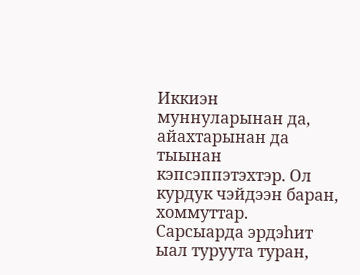Иккиэн муннуларынан да, айахтарынан да тыынан кэпсэппэтэхтэр. Ол курдук чэйдээн баран, хоммуттар. Сарсыарда эрдэһит ыал туруута туран,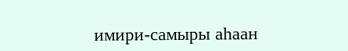имири-самыры аһаан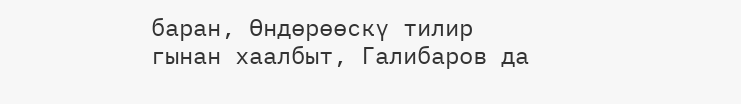баран, Өндөрөөскү тилир гынан хаалбыт, Галибаров да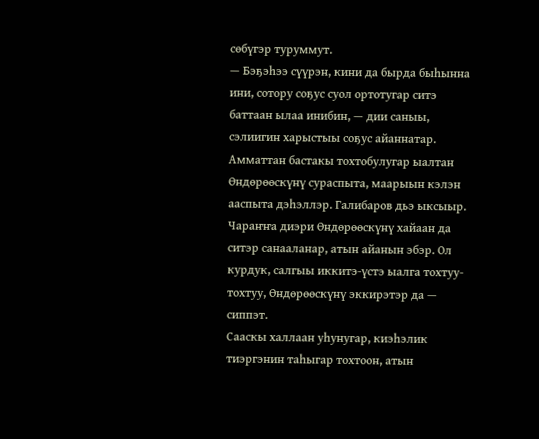сөбүгэр туруммут.
— Бэҕэһээ сүүрэн, кини да бырда быһынна ини, сотору соҕус суол ортотугар ситэ баттаан ылаа инибин, — дии саныы, сэлиигин харыстыы соҕус айаннатар.
Амматтан бастакы тохтобулугар ыалтан Өндөрөөскүнү сураспыта, маарыын кэлэн ааспыта дэһэллэр. Галибаров дьэ ыксыыр. Чараҥҥа диэри Өндөрөөскүнү хайаан да ситэр санааланар, атын айанын эбэр. Ол курдук, салгыы иккитэ-үстэ ыалга тохтуу-тохтуу, Өндөрөөскүнү эккирэтэр да — сиппэт.
Сааскы халлаан уһунугар, киэһэлик тиэргэнин таһыгар тохтоон, атын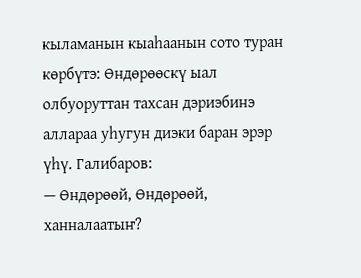кыламанын кыаһаанын сото туран көрбүтэ: Өндөрөөскү ыал олбуоруттан тахсан дэриэбинэ аллараа уһугун диэки баран эрэр үһү. Галибаров:
— Өндөрөөй, Өндөрөөй, ханналаатыҥ?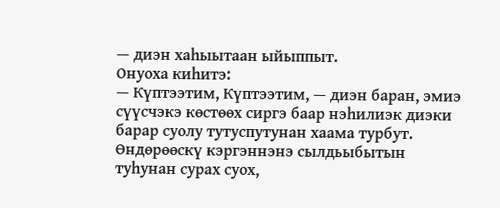— диэн хаһыытаан ыйыппыт.
Онуоха киһитэ:
— Күптээтим, Күптээтим, — диэн баран, эмиэ сүүсчэкэ көстөөх сиргэ баар нэһилиэк диэки барар суолу тутуспутунан хаама турбут.
Өндөрөөскү кэргэннэнэ сылдьыбытын туһунан сурах суох,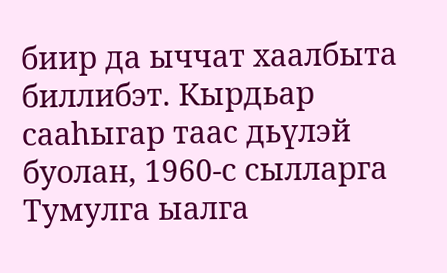биир да ыччат хаалбыта биллибэт. Кырдьар сааһыгар таас дьүлэй буолан, 1960-с сылларга Тумулга ыалга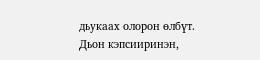дьукаах олорон өлбүт. Дьон кэпсииринэн,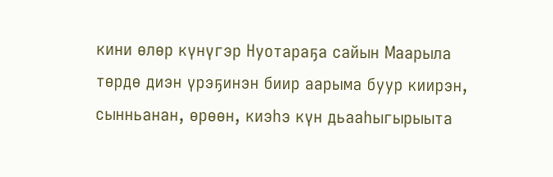кини өлөр күнүгэр Нуотараҕа сайын Маарыла төрдө диэн үрэҕинэн биир аарыма буур киирэн, сынньанан, өрөөн, киэһэ күн дьааһыгырыыта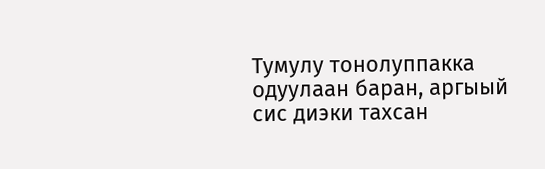Тумулу тонолуппакка одуулаан баран, аргыый сис диэки тахсан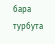бара турбута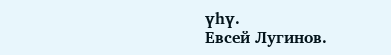үһү.
Евсей Лугинов.